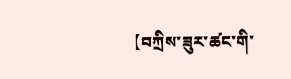【བཀྲིས་ཟུར་ཚང་གི་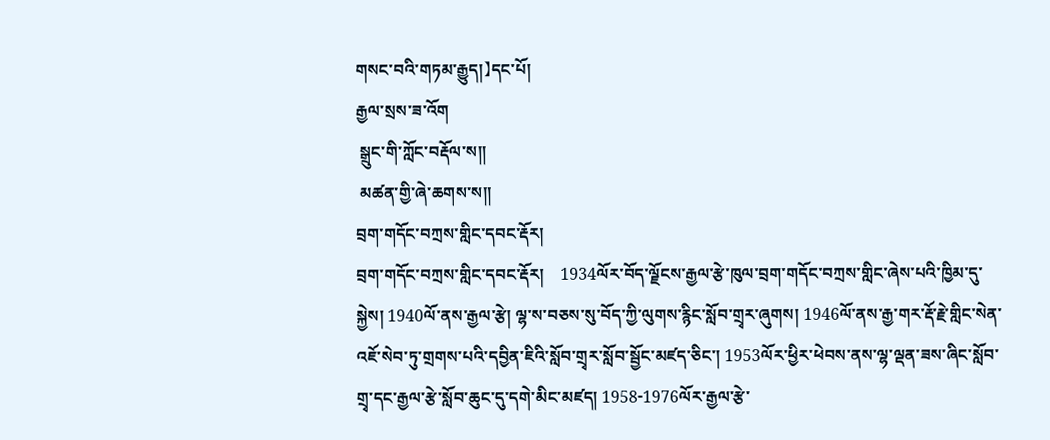གསང་བའི་གཏམ་རྒྱུད།】དང་པོ།
རྒྱལ་སྲས་ཟ་འོག
 སྒྲུང་གི་ཀློང་བརྡོལ་ས།།
 མཚན་གྱི་ཞེ་ཆགས་ས།།
བྲག་གདོང་བཀྲས་གླིང་དབང་རྡོར།
བྲག་གདོང་བཀྲས་གླིང་དབང་རྡོར།    1934ལོར་བོད་ལྗོངས་རྒྱལ་རྩེ་ཁུལ་བྲག་གདོང་བཀྲས་གླིང་ཞེས་པའི་ཁྱིམ་དུ་སྐྱེས། 1940ལོ་ནས་རྒྱལ་རྩེ། ལྷ་ས་བཅས་སུ་བོད་ཀྱི་ལུགས་རྙིང་སློབ་གྲྭར་ཞུགས། 1946ལོ་ནས་རྒྱ་གར་རྡོ་རྗེ་གླིང་སེན་འཇོ་སེབ་ཏུ་གྲགས་པའི་དབྱིན་ཇིའི་སློབ་གྲྭར་སློབ་སྦྱོང་མཛད་ཅིང་། 1953ལོར་ཕྱིར་ཕེབས་ནས་ལྷ་ལྡན་ཟས་ཞིང་སློབ་གྲྭ་དང་རྒྱལ་རྩེ་སློབ་ཆུང་དུ་དགེ་མིང་མཛད། 1958-1976ལོར་རྒྱལ་རྩེ་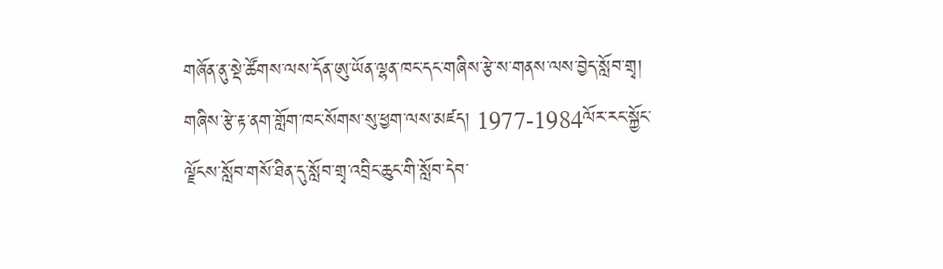གཞོན་ནུ་སྡེ་ཚོགས་ལས་དོན་ཨུ་ཡོན་ལྷན་ཁང་དང་གཞིས་རྩེ་ས་གནས་ལས་བྱེད་སློབ་གྲྭ།  གཞིས་རྩེ་རྟ་ནག་གློག་ཁང་སོགས་སུ་ཕྱག་ལས་མཛད། 1977-1984ལོར་རང་སྐྱོང་ལྗོངས་སློབ་གསོ་ཐིན་དུ་སློབ་གྲྭ་འབྲིང་ཆུང་གི་སློབ་དེབ་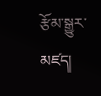རྩོམ་སྒྱུར་མཛད།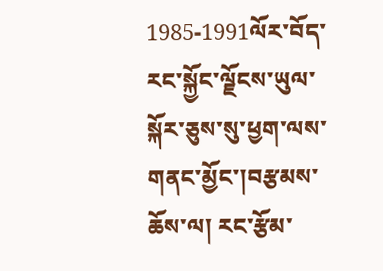1985-1991ལོར་བོད་རང་སྐྱོང་ལྗོངས་ཡུལ་སྐོར་ཅུས་སུ་ཕྱག་ལས་གནང་མྱོང་།བརྩམས་ཆོས་ལ། རང་རྩོམ་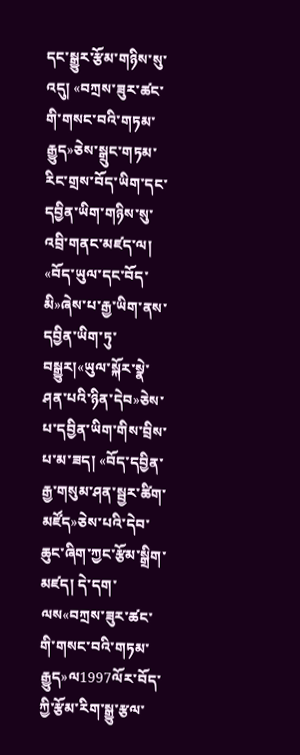དང་སྒྱུར་རྩོམ་གཉིས་སུ་འདུ། «བཀྲས་ཟུར་ཚང་གི་གསང་བའི་གཏམ་རྒྱུད»ཅེས་སྒྲུང་གཏམ་རིང་གྲས་བོད་ཡིག་དང་དབྱིན་ཡིག་གཉིས་སུ་འབྲི་གནང་མཛད་ལ། «བོད་ཡུལ་དང་བོད་མི»ཞེས་པ་རྒྱ་ཡིག་ནས་དབྱིན་ཡིག་ཏུ་བསྒྱུར།«ཡུལ་སྐོར་སྣེ་ཤན་པའི་ཉིན་དེབ»ཅེས་པ་དབྱིན་ཡིག་གིས་བྲིས་པ་མ་ཟད། «བོད་དབྱིན་རྒྱ་གསུམ་ཤན་སྦྱར་ཚིག་མཛོད»ཅེས་པའི་དེབ་ཆུང་ཞིག་ཀྱང་རྩོམ་སྒྲིག་མཛད། དེ་དག་ལས«བཀྲས་ཟུར་ཚང་གི་གསང་བའི་གཏམ་རྒྱུད»ལ1997ལོར་བོད་ཀྱི་རྩོམ་རིག་སྒྱུ་རྩལ་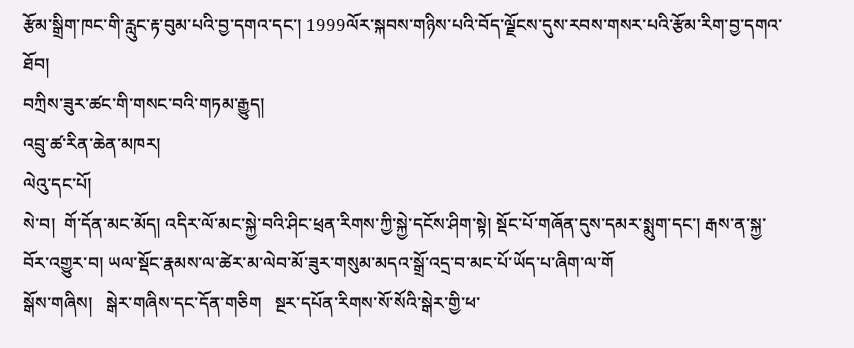རྩོམ་སྒྲིག་ཁང་གི་རླུང་རྟ་བུམ་པའི་བྱ་དགའ་དང་། 1999ལོར་སྐབས་གཉིས་པའི་བོད་ལྗོངས་དུས་རབས་གསར་པའི་རྩོམ་རིག་བྱ་དགའ་ཐོབ།
བཀྲིས་ཟུར་ཚང་གི་གསང་བའི་གཏམ་རྒྱུད།
འབྲུ་ཚ་རིན་ཆེན་མཁར།
ལེའུ་དང་པོ།
སེ་བ།  གོ་དོན་མང་མོད། འདིར་ལོ་མང་སྐྱེ་བའི་ཤིང་ཕྲན་རིགས་ཀྱི་སྐྱེ་དངོས་ཤིག་སྟེ། སྡོང་པོ་གཞོན་དུས་དམར་སྨུག་དང་། རྒས་ན་སྐྱ་བོར་འགྱུར་བ། ཡལ་སྡོང་རྣམས་ལ་ཚེར་མ་ལེབ་མོ་ཟུར་གསུམ་མདའ་སྒྲོ་འདྲ་བ་མང་པོ་ཡོད་པ་ཞིག་ལ་གོ
སྒོས་གཞིས།   སྒེར་གཞིས་དང་དོན་གཅིག   སྔར་དཔོན་རིགས་སོ་སོའི་སྒེར་གྱི་ཕ་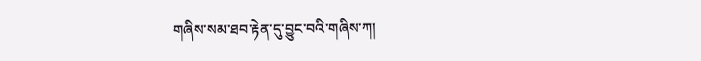གཞིས་སམ་ཐབ་རྟེན་དུ་བྱུང་བའི་གཞིས་ཀ།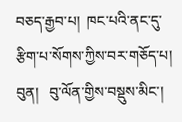བཅད་རྒྱབ་པ།  ཁང་པའི་ནང་དུ་རྩིག་པ་སོགས་ཀྱིས་བར་གཅོད་པ།
བུན།   བུ་ལོན་གྱིས་བསྡུས་མིང་།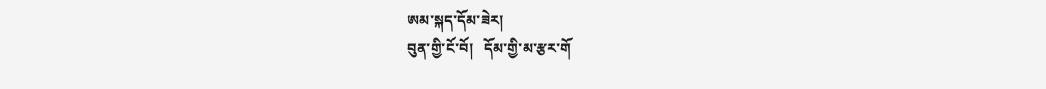ཨམ་སྐད་དོམ་ཟེར།
བུན་གྱི་ངོ་བོ།   དོམ་གྱི་མ་རྩར་གོ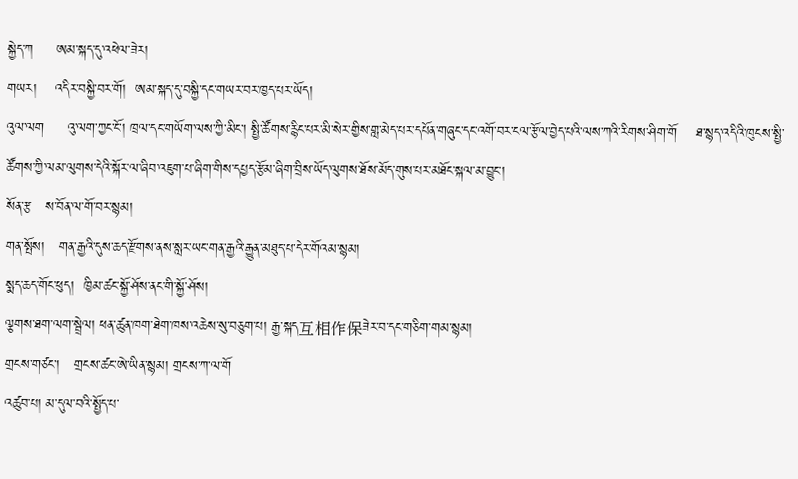སྐྱེད་ཀ     ཨམ་སྐད་དུ་འཕེལ་ཟེར།
གཡར།    འདིར་བསྐྱི་བར་གོ།  ཨམ་སྐད་དུ་བསྐྱི་དང་གཡར་བར་ཁྱད་པར་ཡོད།
འུལ་ལག     འུ་ལག་ཀྱང་ངོ་། ཁྲལ་དང་གཡོག་ལས་ཀྱི་མིང་། སྤྱི་ཚོགས་རྙིང་པར་མི་སེར་གྱིས་གླ་མེད་པར་དཔོན་གཞུང་དང་འགོ་བར་ངལ་རྩོལ་བྱེད་པའི་ལས་ཀའི་རིགས་ཤིག་གོ    ཐ་སྙད་འདིའི་ཁུངས་སྤྱི་ཚོགས་ཀྱི་ལམ་ལུགས་དེའི་སྐོར་ལ་ཞིབ་འཇུག་པ་ཞིག་གིས་དཔྱད་རྩོམ་ཞིག་བྲིས་ཡོད་ལུགས་ཐོས་མོད་གུས་པར་མཐོང་སྐལ་མ་བྱུང་།
སོན་རྩ   ས་བོན་ལ་གོ་བར་སྙམ།
གན་སྤོས།   གན་རྒྱའི་དུས་ཆད་རྫོགས་ནས་སླར་ཡང་གན་རྒྱའི་རྒྱུན་མཐུད་པ་དེར་གོའམ་སྙམ།
སྨད་ཆད་གོང་ཕུད།  ཁྱིམ་ཚང་སྐྱོ་ཤོས་ནང་གི་སྐྱོ་ཤོས།
ལྕགས་ཐག་ལག་སྦྲེལ། ཕན་ཚུན་ཁག་ཐེག་ཁས་འཆེས་སུ་བཅུག་པ། རྒྱ་སྐད互相作保ཟེར་བ་དང་གཅིག་གམ་སྙམ།
གྲངས་གཙང་།   གྲངས་ཚང་ཨེ་ཡིན་སྙམ། གྲངས་ཀ་ལ་གོ
འཚུབ་པ། མ་དུལ་བའི་སྤྱོད་པ་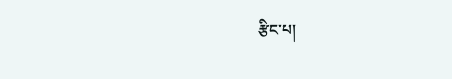རྩིང་པ།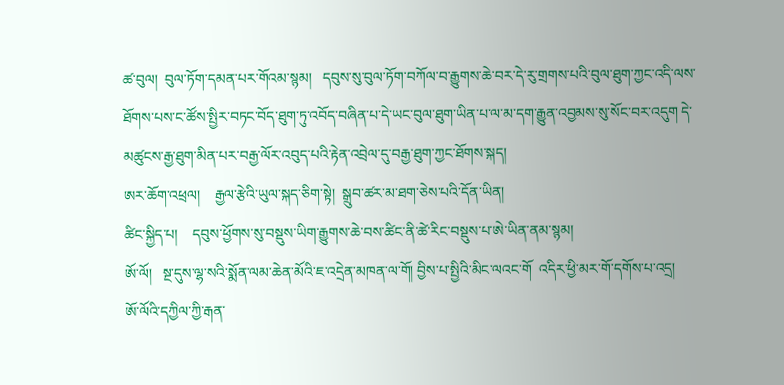ཚ་བུལ།  བུལ་ཏོག་དམན་པར་གོའམ་སྙམ།   དབུས་སུ་བུལ་ཏོག་བཀོལ་བ་རྒྱུགས་ཆེ་བར་དེ་རུ་གྲགས་པའི་བུལ་ཐུག་ཀྱང་འདི་ལས་ཐོགས་པས་ང་ཚོས་སྤྱིར་བཏང་བོད་ཐུག་ཏུ་འབོད་བཞིན་པ་དེ་ཡང་བུལ་ཐུག་ཡིན་པ་ལ་མ་དག་རྒྱུན་འབྱམས་སུ་སོང་བར་འདུག དེ་མཚུངས་རྒྱ་ཐུག་མིན་པར་བརྒྱ་ལོར་འབུད་པའི་རྟེན་འབྲེལ་དུ་བརྒྱ་ཐུག་ཀྱང་ཐོགས་སྐད།
ཨར་ཆོག་འཕྲལ།    རྒྱལ་རྩེའི་ཡུལ་སྐད་ཅིག་སྟེ།  སྒྲུབ་ཚར་མ་ཐག་ཅེས་པའི་དོན་ཡིན།
ཚིང་སྐྱིད་པ།    དབུས་ཕྱོགས་སུ་བསྡུས་ཡིག་རྒྱུགས་ཆེ་བས་ཚིང་ནི་ཚེ་རིང་བསྡུས་པ་ཨེ་ཡིན་ནམ་སྙམ།
ཨོ་ལོ།   སྔ་དུས་ལྷ་སའི་སྨོན་ལམ་ཆེན་མོའི་ཇ་འདྲེན་མཁན་ལ་གོ། བྱིས་པ་སྤྱིའི་མིང་ལའང་གོ  འདིར་ཕྱི་མར་གོ་དགོས་པ་འདྲ།
ཨོ་ལོའི་དཀྱིལ་ཀྱི་རྒན་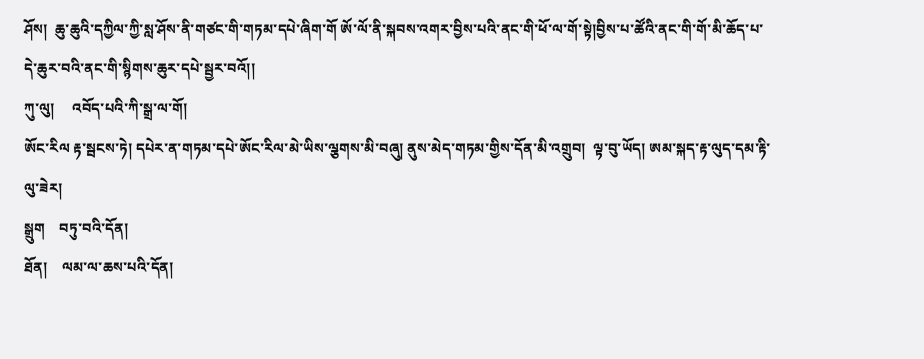ཤོས།  ཆུ་ཆུའི་དཀྱིལ་ཀྱི་སླ་ཤོས་ནི་གཙང་གི་གཏམ་དཔེ་ཞིག་གོ ཨོ་ལོ་ནི་སྐབས་འགར་བྱིས་པའི་ནང་གི་ཕོ་ལ་གོ་སྟེ།བྱིས་པ་ཚོའི་ནང་གི་གོ་མི་ཆོད་པ་དེ་ཆུར་བའི་ནང་གི་སྙིགས་ཆུར་དཔེ་སྦྱར་བའོ།།
ཀུ་ལུ།     འབོད་པའི་ཀི་སྒྲ་ལ་གོ།
ཨོང་རིལ རྟ་སྦངས་ཏེ། དཔེར་ན་གཏམ་དཔེ་ཨོང་རིལ་མེ་ཡིས་ལྕགས་མི་བཞུ། ནུས་མེད་གཏམ་གྱིས་དོན་མི་འགྲུབ།  ལྟ་བུ་ཡོད། ཨམ་སྐད་རྟ་ལུད་དམ་རྟི་ལུ་ཟེར།
སྒྲུག    བཏུ་བའི་དོན།
ཐོན།    ལམ་ལ་ཆས་པའི་དོན།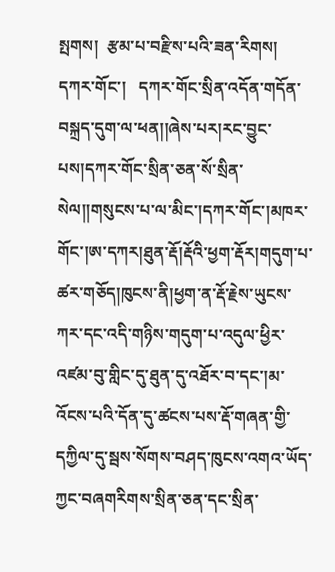སྤགས།  རྩམ་པ་བརྫིས་པའི་ཟན་རིགས།
དཀར་གོང་།   དཀར་གོང་སྲིན་འདོན་གདོན་བསྐྲད་དུག་ལ་ཕན།།ཞེས་པར།རང་བྱུང་པས།དཀར་གོང་སྲིན་ཅན་སོ་སྲིན་སེལ།།གསུངས་པ་ལ་མིང་།དཀར་གོང་།མཁར་གོང་།ཨ་དཀར།ཐུན་རྡོ།རྡོའི་ཕྱག་རྡོར།གདུག་པ་ཚར་གཅོད།ཁུངས་ནི།ཕྱག་ན་རྡོ་རྗེས་ཡུངས་ཀར་དང་འདི་གཉིས་གདུག་པ་འདུལ་ཕྱིར་འཛམ་བུ་གླིང་དུ་ཐུན་དུ་འཐོར་བ་དང་།མ་འོངས་པའི་དོན་དུ་ཚངས་པས་རྡོ་གཞན་གྱི་དཀྱིལ་དུ་སྦས་སོགས་བཤད་ཁུངས་འགའ་ཡོད་ཀྱང་བཞགརིགས་སྲིན་ཅན་དང་སྲིན་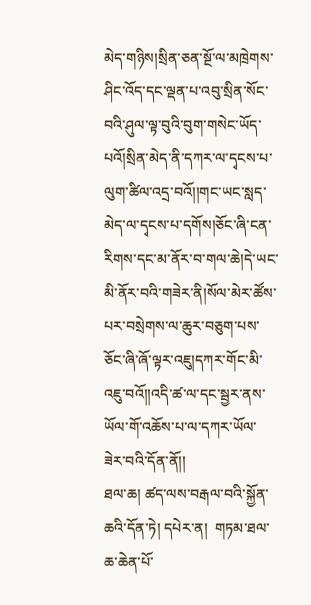མེད་གཉིས།སྲིན་ཅན་སྔོ་ལ་མཁྲེགས་ཤིང་འོད་དང་ལྡན་པ་འབུ་སྲིན་སོང་བའི་ཤུལ་ལྟ་བུའི་བུག་གསེང་ཡོད་པའོ།སྲིན་མེད་ནི་དཀར་ལ་དྭངས་པ་ལུག་ཚིལ་འདྲ་བའོ།།གང་ཡང་སླད་མེད་ལ་དྭངས་པ་དགོས།ཅོང་ཞི་ངན་རིགས་དང་མ་ནོར་བ་གལ་ཆེ།དེ་ཡང་མི་ནོར་བའི་གཟེར་ནི།སོལ་མེར་ཚོས་པར་བསྲེགས་ལ་ཆུར་བཅུག་པས་ཅོང་ཞི་ཞོ་ལྟར་འཇུ།དཀར་གོང་མི་འཇུ་བའོ།།འདི་ཚ་ལ་དང་སྦྱར་ནས་ཡོལ་གོ་འཆོས་པ་ལ་དཀར་ཡོལ་ཟེར་བའི་དོན་ནོ།།
ཐལ་ཆ། ཚད་ལས་བརྒལ་བའི་སྐྱོན་ཆའི་དོན་ཏེ། དཔེར་ན།  གཏམ་ཐལ་ཆ་ཆེན་པོ་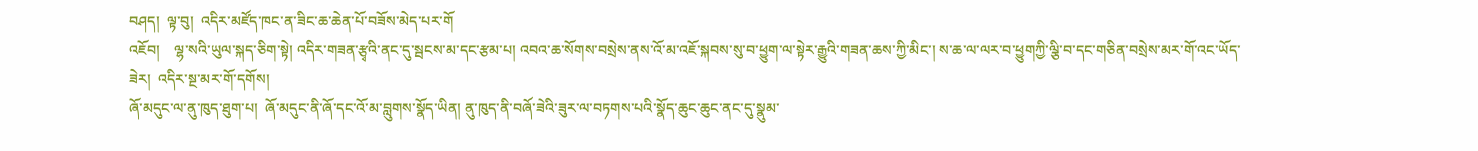བཤད།  ལྟ་བུ།  འདིར་མཛོད་ཁང་ན་ཟིང་ཆ་ཆེན་པོ་བཟོས་མེད་པར་གོ
འཇོབ།    ལྷ་སའི་ཡུལ་སྐད་ཅིག་སྟེ། འདིར་གཟན་རྩྭའི་ནང་དུ་སྦངས་མ་དང་རྩམ་པ། འབའ་ཆ་སོགས་བསྲེས་ནས་འོ་མ་འཇོ་སྐབས་སུ་བ་ཕྱུག་ལ་སྟེར་རྒྱུའི་གཟན་ཆས་ཀྱི་མིང་། ས་ཆ་ལ་ལར་བ་ཕྱུགཀྱི་ལྕི་བ་དང་གཅིན་བསྲེས་མར་གོ་འང་ཡོད་ཟེར།  འདིར་སྔ་མར་གོ་དགོས།
ཞོ་མདུང་ལ་ནུ་ཁུད་ཐུག་པ།  ཞོ་མདུང་ནི་ཞོ་དང་འོ་མ་བླུགས་སྣོད་ཡིན། ནུ་ཁུད་ནི་བཞོ་ཟེའི་ཟུར་ལ་བཏགས་པའི་སྣོད་ཆུང་ཆུང་ནང་དུ་སྣུམ་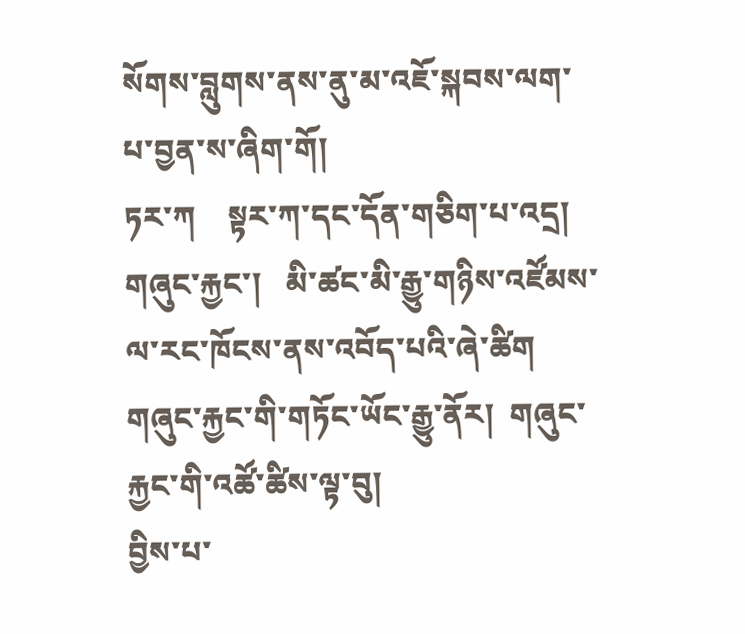སོགས་བླུགས་ནས་ནུ་མ་འཇོ་སྐབས་ལག་པ་བྱན་ས་ཞིག་གོ།
ཏར་ཀ    སྟར་ཀ་དང་དོན་གཅིག་པ་འདྲ།
གཞུང་རྐྱང་།   མི་ཚང་མི་རྒྱུ་གཉིས་འཛོམས་ལ་རང་ཁོངས་ནས་འབོད་པའི་ཞེ་ཚིག   གཞུང་རྐྱང་གི་གཏོང་ཡོང་རྒྱུ་ནོར།  གཞུང་རྐྱང་གི་འཚོ་ཚིས་ལྟ་བུ།
བྱིས་པ་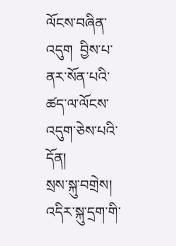ལོངས་བཞིན་འདུག  བྱིས་པ་ནར་སོན་པའི་ཚད་ལ་ལོངས་འདུག་ཅེས་པའི་དོན།
སྲས་སྐུ་བགྲེས།   འདིར་སྐུ་དྲག་གི་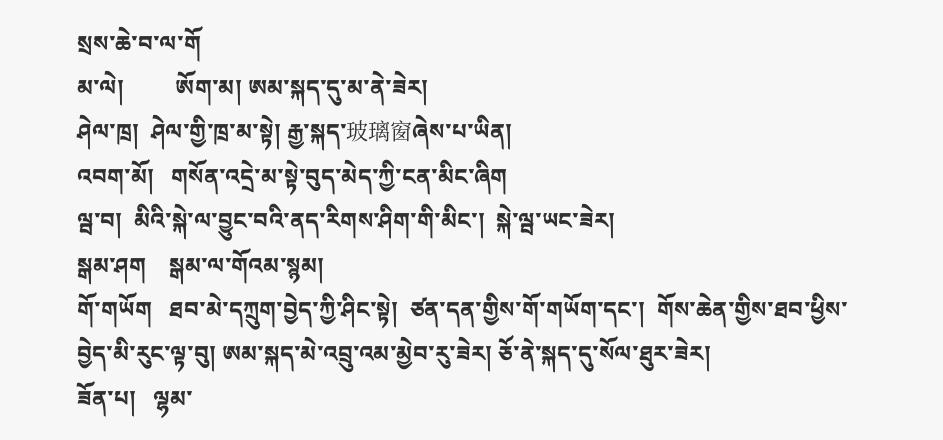སྲས་ཆེ་བ་ལ་གོ
མ་ལེ།         ཨོག་མ། ཨམ་སྐད་དུ་མ་ནེ་ཟེར།
ཤེལ་ཁྲ།  ཤེལ་གྱི་ཁྲ་མ་སྟེ། རྒྱ་སྐད་玻璃窗ཞེས་པ་ཡིན།
འབག་མོ།   གསོན་འདྲེ་མ་སྟེ་བུད་མེད་ཀྱི་ངན་མིང་ཞིག
ལྦ་བ།  མིའི་སྐེ་ལ་བྱུང་བའི་ནད་རིགས་ཤིག་གི་མིང་།  སྐེ་ལྦ་ཡང་ཟེར།
སྒམ་ཤག    སྒམ་ལ་གོའམ་སྙམ།
གོ་གཡོག   ཐབ་མེ་དཀྲུག་བྱེད་ཀྱི་ཤིང་སྟེ།  ཙན་དན་གྱིས་གོ་གཡོག་དང་།  གོས་ཆེན་གྱིས་ཐབ་ཕྱིས་བྱེད་མི་རུང་ལྟ་བུ། ཨམ་སྐད་མེ་འབྲུ་འམ་མྱེབ་རུ་ཟེར། ཅོ་ནེ་སྐད་དུ་སོལ་ཐུར་ཟེར།
ཟོན་པ།   ལྷམ་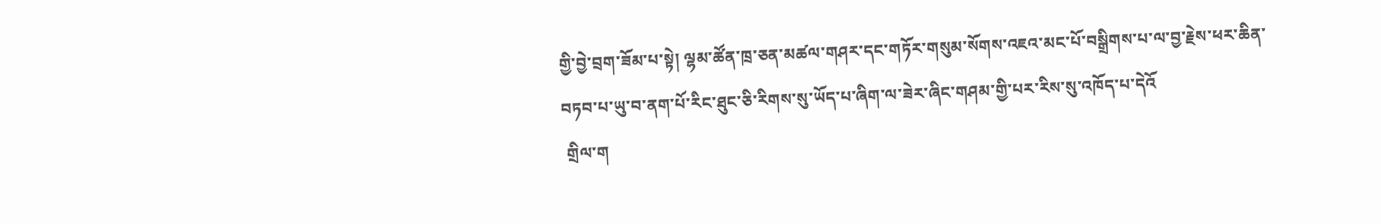གྱི་བྱེ་བྲག་ཟོམ་པ་སྟེ། ལྷམ་ཚོན་ཁྲ་ཅན་མཚལ་གཤར་དང་གཏོར་གསུམ་སོགས་འཇའ་མང་པོ་བསྒྲིགས་པ་ལ་བྱ་རྗེས་ཕར་ཆིན་བཏབ་པ་ཡུ་བ་ནག་པོ་རིང་ཐུང་ཅི་རིགས་སུ་ཡོད་པ་ཞིག་ལ་ཟེར་ཞིང་གཤམ་གྱི་པར་རིས་སུ་འཁོད་པ་དེའོ
 གྲིལ་ག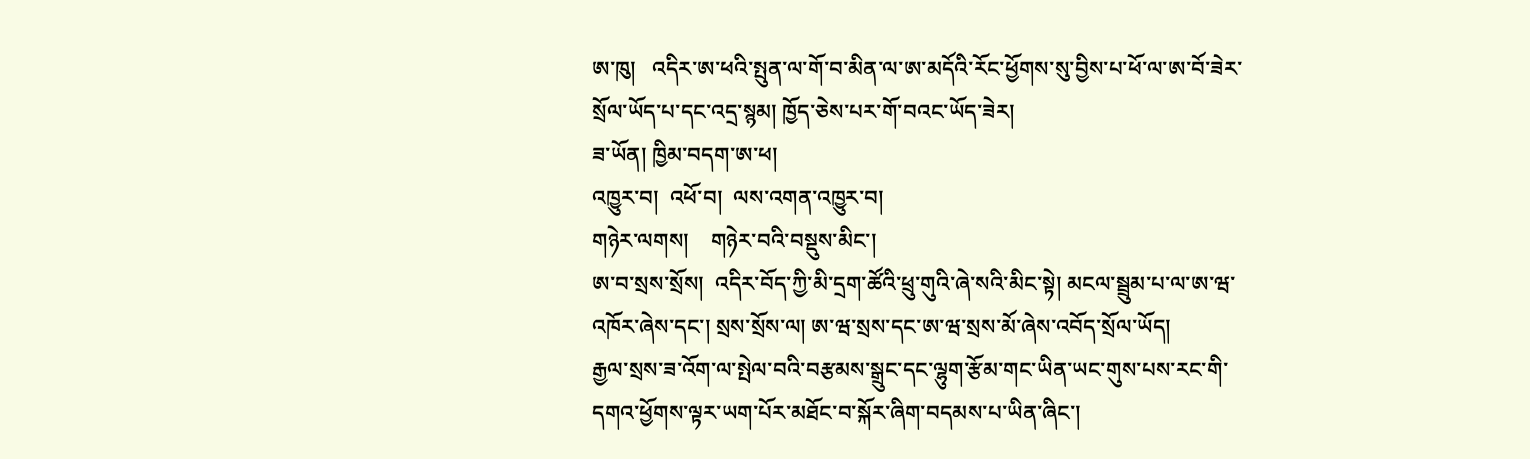ཨ་ཁུ།   འདིར་ཨ་ཕའི་སྤུན་ལ་གོ་བ་མིན་ལ་ཨ་མདོའི་རོང་ཕྱོགས་སུ་བྱིས་པ་ཕོ་ལ་ཨ་བོ་ཟེར་སྲོལ་ཡོད་པ་དང་འདྲ་སྙམ། ཁྱོད་ཅེས་པར་གོ་བའང་ཡོད་ཟེར།
ཟ་ཡོན། ཁྱིམ་བདག་ཨ་ཕ།
འཁྱུར་བ།  འཕོ་བ།  ལས་འགན་འཁྱུར་བ།
གཉེར་ལགས།    གཉེར་བའི་བསྡུས་མིང་།
ཨ་བ་སྲས་སྲོས།  འདིར་བོད་ཀྱི་མི་དྲག་ཚོའི་ཕྲུ་གུའི་ཞེ་སའི་མིང་སྟེ། མངལ་སྦྲུམ་པ་ལ་ཨ་ཝ་འཁོར་ཞེས་དང་། སྲས་སྲོས་ལ། ཨ་ཝ་སྲས་དང་ཨ་ཝ་སྲས་མོ་ཞེས་འབོད་སྲོལ་ཡོད།
རྒྱལ་སྲས་ཟ་འོག་ལ་སྤེལ་བའི་བརྩམས་སྒྲུང་དང་ལྷུག་རྩོམ་གང་ཡིན་ཡང་གུས་པས་རང་གི་དགའ་ཕྱོགས་ལྟར་ཡག་པོར་མཐོང་བ་སྐོར་ཞིག་བདམས་པ་ཡིན་ཞིང་།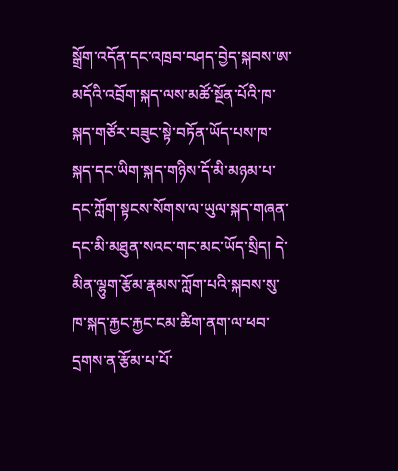སྒྲོག་འདོན་དང་འཁྲབ་བཤད་བྱེད་སྐབས་ཨ་མདོའི་འབྲོག་སྐད་ལས་མཚོ་སྔོན་པོའི་ཁ་སྐད་གཙོར་བཟུང་སྟེ་བཏོན་ཡོད་པས་ཁ་སྐད་དང་ཡིག་སྐད་གཉིས་དོ་མི་མཉམ་པ་དང་ཀློག་སྟངས་སོགས་ལ་ཡུལ་སྐད་གཞན་དང་མི་མཐུན་སའང་གང་མང་ཡོད་སྲིད། དེ་མིན་ལྷུག་རྩོམ་རྣམས་ཀློག་པའི་སྐབས་སུ་ཁ་སྐད་རྐྱང་རྐྱང་ངམ་ཚིག་ནག་ལ་ཕབ་དྲགས་ན་རྩོམ་པ་པོ་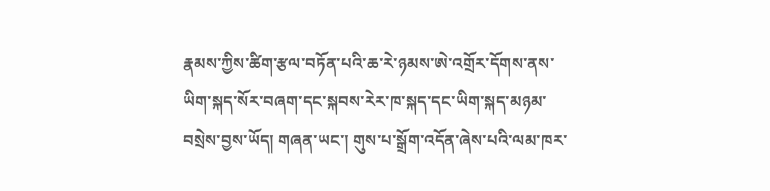རྣམས་ཀྱིས་ཚིག་རྩལ་བཏོན་པའི་ཆ་རེ་ཉམས་ཨེ་འགྲོར་དོགས་ནས་ཡིག་སྐད་སོར་བཞག་དང་སྐབས་རེར་ཁ་སྐད་དང་ཡིག་སྐད་མཉམ་བསྲེས་བྱས་ཡོད། གཞན་ཡང་། གུས་པ་སྒྲོག་འདོན་ཞེས་པའི་ལམ་ཁར་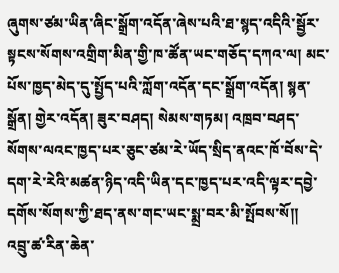ཞུགས་ཙམ་ཡིན་ཞིང་སྒྲོག་འདོན་ཞེས་པའི་ཐ་སྙད་འདིའི་སྦྱོར་སྟངས་སོགས་འགྲིག་མིན་གྱི་ཁ་ཚོན་ཡང་གཅོད་དཀའ་ལ། མང་པོས་ཁྱད་མེད་དུ་སྤྱོད་པའི་ཀློག་འདོན་དང་སྒྲོག་འདོན། སྙན་སྒྲོན། གྱེར་འདོན། ཟུར་བཤད། སེམས་གཏམ། འཁྲབ་བཤད་སོགས་ལའང་ཁྱད་པར་ཅུང་ཙམ་རེ་ཡོད་སྲིད་ནའང་ཁོ་བོས་དེ་དག་རེ་རེའི་མཚན་ཉིད་འདི་ཡིན་དང་ཁྱད་པར་འདི་ལྟར་དབྱེ་དགོས་སོགས་ཀྱི་ཐད་ནས་གང་ཡང་སྨྲ་བར་མི་སྤོབས་སོ།།
འབྲུ་ཚ་རིན་ཆེན་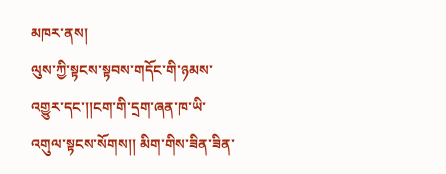མཁར་ནས།
ལུས་ཀྱི་སྟངས་སྟབས་གདོང་གི་ཉམས་འགྱུར་དང་།།ངག་གི་དྲག་ཞན་ཁ་ཡི་འགུལ་སྟངས་སོགས།། མིག་གིས་ཟིན་ཟིན་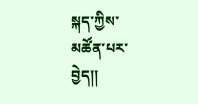སྐད་ཀྱིས་མཚོན་པར་བྱེད།།